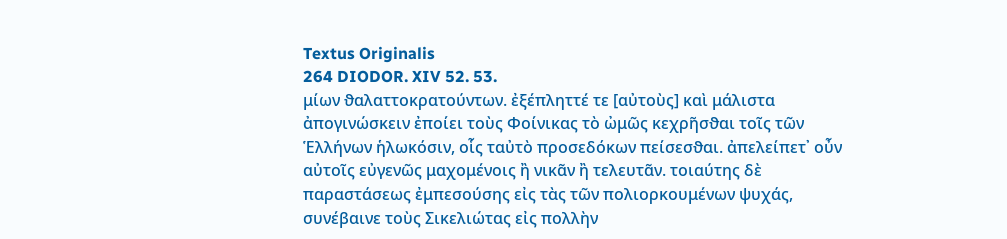Textus Originalis
264 DIODOR. XIV 52. 53.
μίων ϑαλαττοκρατούντων. ἐξέπληττέ τε [αὐτοὺς] καὶ μάλιστα ἀπογινώσκειν ἐποίει τοὺς Φοίνικας τὸ ὠμῶς κεχρῆσϑαι τοῖς τῶν Ἑλλήνων ἡλωκόσιν, οἷς ταὐτὸ προσεδόκων πείσεσϑαι. ἀπελείπετ᾽ οὖν αὐτοῖς εὐγενῶς μαχομένοις ἢ νικᾶν ἢ τελευτᾶν. τοιαύτης δὲ παραστάσεως ἐμπεσούσης εἰς τὰς τῶν πολιορκουμένων ψυχάς, συνέβαινε τοὺς Σικελιώτας εἰς πολλὴν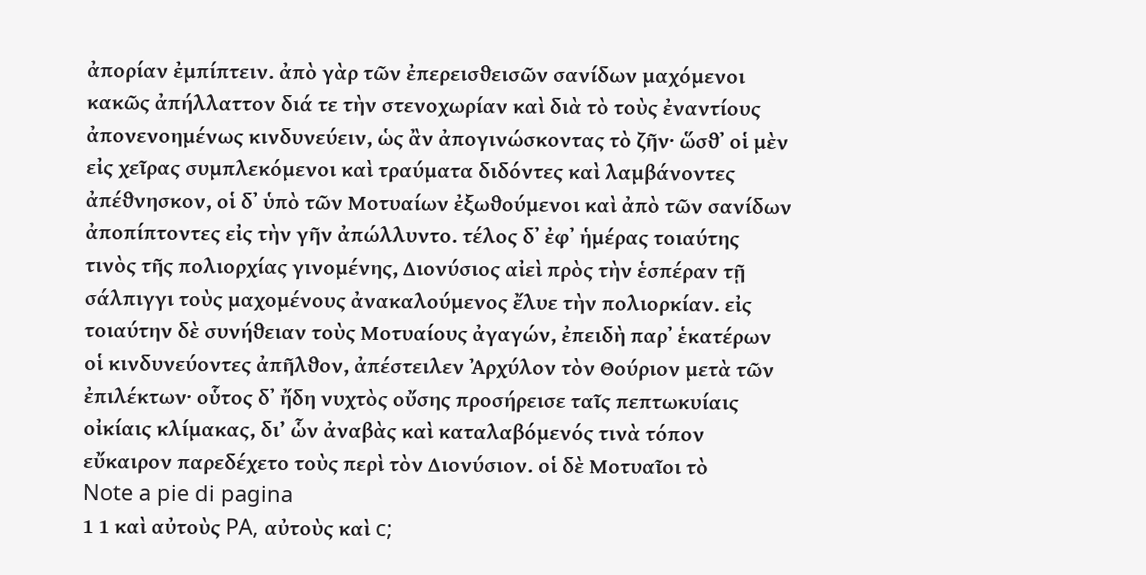ἀπορίαν ἐμπίπτειν. ἀπὸ γὰρ τῶν ἐπερεισϑεισῶν σανίδων μαχόμενοι κακῶς ἀπήλλαττον διά τε τὴν στενοχωρίαν καὶ διὰ τὸ τοὺς ἐναντίους ἀπονενοημένως κινδυνεύειν, ὡς ἂν ἀπογινώσκοντας τὸ ζῆν· ὥσϑ᾽ οἱ μὲν εἰς χεῖρας συμπλεκόμενοι καὶ τραύματα διδόντες καὶ λαμβάνοντες ἀπέϑνησκον, οἱ δ᾽ ὑπὸ τῶν Μοτυαίων ἐξωϑούμενοι καὶ ἀπὸ τῶν σανίδων ἀποπίπτοντες εἰς τὴν γῆν ἀπώλλυντο. τέλος δ᾽ ἐφ᾽ ἡμέρας τοιαύτης τινὸς τῆς πολιορχίας γινομένης, Διονύσιος αἰεὶ πρὸς τὴν ἑσπέραν τῇ σάλπιγγι τοὺς μαχομένους ἀνακαλούμενος ἔλυε τὴν πολιορκίαν. εἰς τοιαύτην δὲ συνήϑειαν τοὺς Μοτυαίους ἀγαγών, ἐπειδὴ παρ᾽ ἑκατέρων οἱ κινδυνεύοντες ἀπῆλϑον, ἀπέστειλεν Ἀρχύλον τὸν Θούριον μετὰ τῶν ἐπιλέκτων· οὗτος δ᾽ ἤδη νυχτὸς οὔσης προσήρεισε ταῖς πεπτωκυίαις οἰκίαις κλίμακας, δι’ ὧν ἀναβὰς καὶ καταλαβόμενός τινὰ τόπον εὔκαιρον παρεδέχετο τοὺς περὶ τὸν Διονύσιον. οἱ δὲ Μοτυαῖοι τὸ
Note a pie di pagina
1 1 καὶ αὐτοὺς PA, αὐτοὺς καὶ c;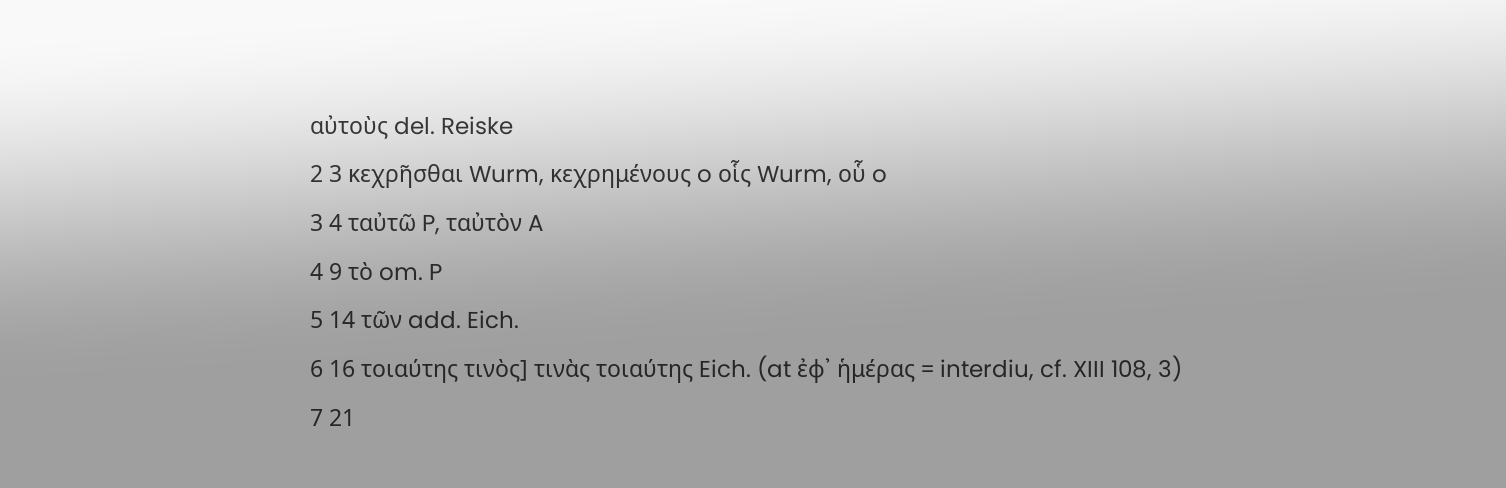αὐτοὺς del. Reiske
2 3 κεχρῆσθαι Wurm, κεχρημένους o οἷς Wurm, οὗ o
3 4 ταὐτῶ P, ταὐτὸν A
4 9 τὸ om. P
5 14 τῶν add. Eich.
6 16 τοιαύτης τινὸς] τινὰς τοιαύτης Eich. (at ἐφ᾽ ἡμέρας = interdiu, cf. XIII 108, 3)
7 21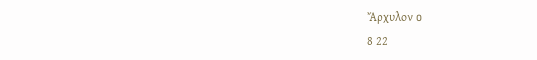Ἄρχυλον o
8 22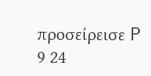προσείρεισε P
9 24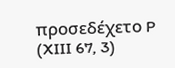προσεδέχετο P (XIII 67, 3)